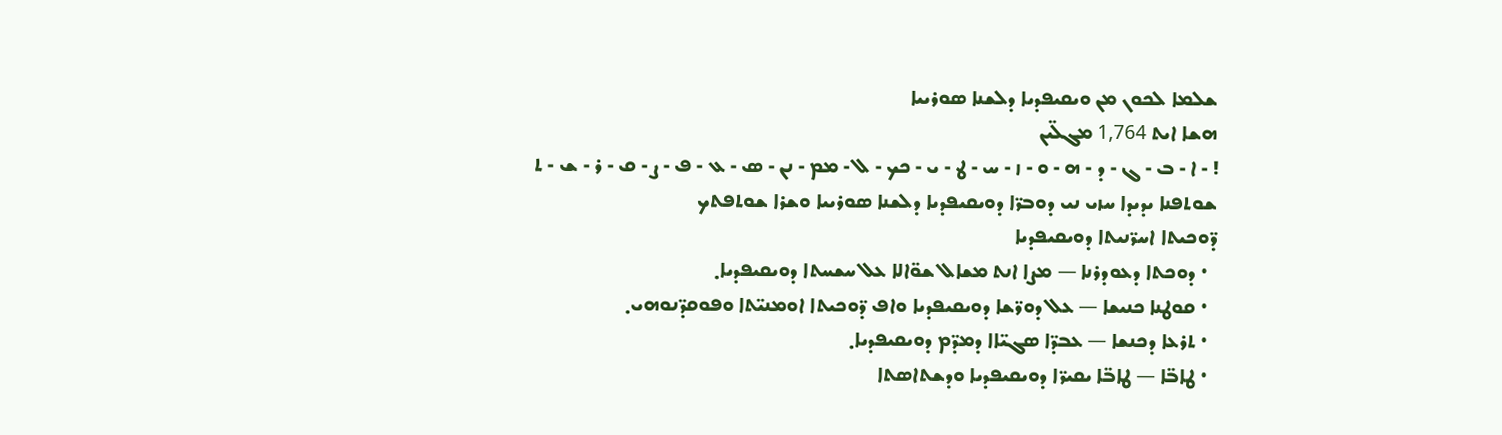ܫܠܡܐ ܠܟܘܢ ܡܢ ܘܝܩܝܦܕܝܐ ܕܠܫܢܐ ܣܘܪܝܝܐ
ܗܫܐ ܐܝܬ 1,764 ܡܓܠ̈ܝܢ
! - ܐ - ܒ - ܓ - ܕ - ܗ - ܘ - ܙ - ܚ - ܛ - ܝ - ܟܟ - ܠ - ܡܡ - ܢܢ - ܣ - ܥ - ܦ - ܨ - ܩ - ܪ - ܫ - ܬ
ܫܘܬܦܢܐ ܝܕܝܕܐ ܚܙܝ ܢܝ ܕܘܒܪ̈ܐ ܕܘܝܩܝܦܕܝܐ ܕܠܫܢܐ ܣܘܪܝܝܐ ܘܫܪܐ ܫܘܬܦܬܟ
ܕ̈ܘܟܝܬܐ ܐܚܪ̈ܢܝܬܐ ܕܘܝܩܝܦܕܝܐ
  • ܕܘܟܬܐ ܕܥܘܕܪܢܐ — ܡܨܐ ܐܢܬ ܡܫܐܠ ܫܘ̈ܐܠܐ ܥܠ ܚܫܚܬܐ ܕܘܝܩܝܦܕܝܐ܂
  • ܩܘܛܢܐ ܟܢܝܫܐ — ܥܠ ܕܘܪ̈ܫܐ ܕܘܝܩܝܦܕܝܐ ܘܐܦ ܕ̈ܘܟܝܬܐ ܐܘܡܢܝ̈ܬܐ ܘܦܘܩܕ̈ܢܘܗܝ܂
  • ܬܪܥܐ ܕܟܢܫܐ — ܥܒܕ̈ܐ ܣܓܝ̈ܐܐ ܕܡܕ̈ܡ ܕܘܝܩܝܦܕܝܐ܂
  • ܛܐܒ̈ܐ — ܛܐܒ̈ܐ ܝܩܝܪ̈ܐ ܕܘܝܩܝܦܕܝܐ ܘܕܫܬܐܣܬܐ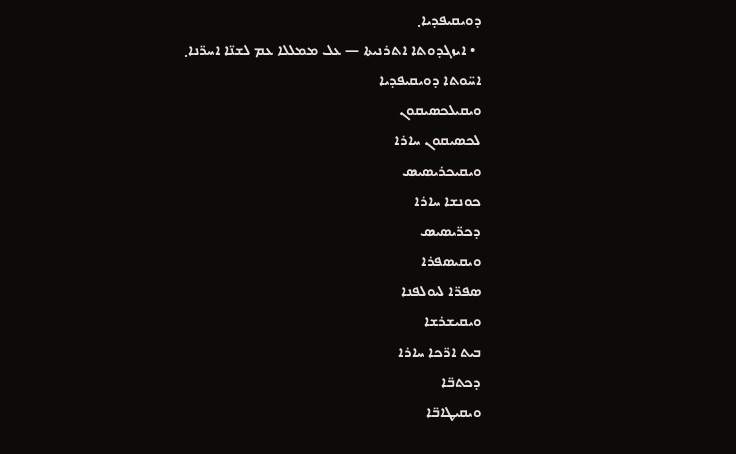ܕܘܝܩܝܦܕܝܐ܂
  • ܐܝܙܓܕܘܬܐ ܐܬܪܢܝܬܐ — ܥܠ ܡܡܠܠܐ ܥܡ ܠܫܢ̈ܐ ܐܚܪ̈ܢܐ܂
ܐܚ̈ܘܬܐ ܕܘܝܩܝܦܕܝܐ
ܘܝܩܝܠܟܣܝܩܘܢ
ܠܟܣܝܩܘܢ ܚܐܪܐ
ܘܝܩܝܟܪܝܣܝܣ
ܟܘܢܫܐ ܚܐܪܐ
ܕܟܪ̈ܝܣܝܣ
ܘܝܩܝܣܦܪܐ
ܣܦܪ̈ܐ ܠܝܘܠܦܢܐ
ܘܝܩܝܫܪܫܐ
ܒܝܬ ܐܪ̈ܟܐ ܚܐܪܐ
ܕܟܬܒ̈ܐ
ܘܝܩܝܛܐܒ̈ܐ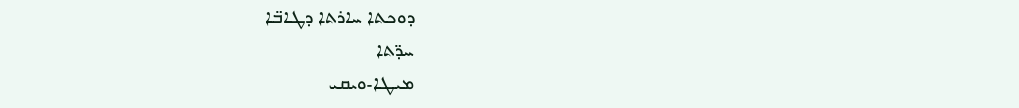ܕܘܟܬܐ ܚܐܪܬܐ ܕܛܐܒ̈ܐ
ܚܕ̈ܬܐ
ܡܝܛܐ-ܘܝܩܝ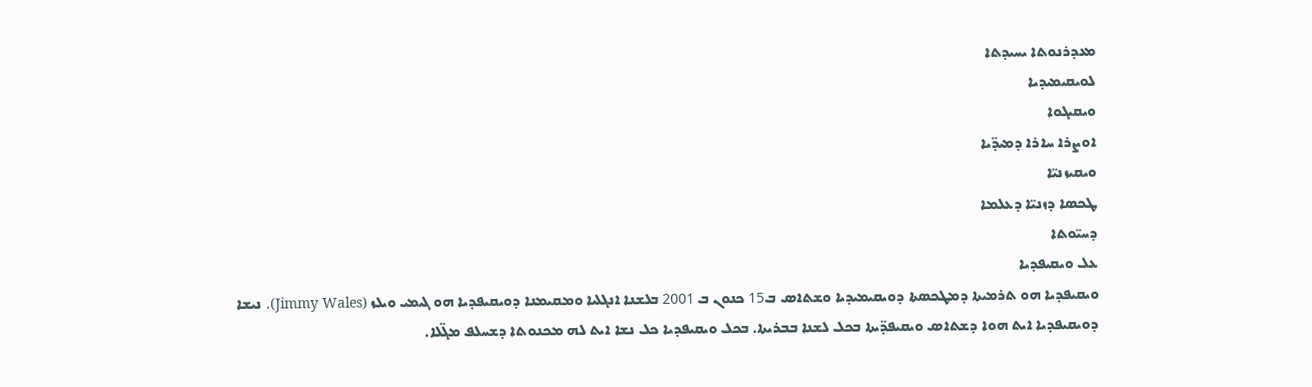ܡܥܕܪܢܘܬܐ ܝܚܝܕܬܐ
ܠܘܝܩܝܡܝܕܝܐ
ܘܝܩܝܓܘܐ
ܐܘܨܪܐ ܚܐܪܐ ܕܡܝܕ̈ܝܐ
ܘܝܩܝܙܢܝ̈ܐ
ܛܟܣܐ ܕܙܢܝ̈ܐ ܕܥܠܡܐ
ܕܚܝ̈ܘܬܐ
ܥܠ ܘܝܩܝܦܕܝܐ
ܘܝܩܝܦܕܝܐ ܗܘ ܬܪܡܝܬܐ ܕܡܛܟܣܬܐ ܕܘܝܩܝܡܝܕܝܐ ܘܫܬܐܣ ܒ15 ܟܢܘܢ ܒ 2001 ܒܠܫܢܐ ܐܢܓܠܝܐ ܘܡܩܝܡܢܐ ܕܘܝܩܝܦܕܝܐ ܗܘ ܓܝܡܝ ܘܝܠܙ (Jimmy Wales). ܢܝܫܐ ܕܘܝܩܝܦܕܝܐ ܐܝܬ ܗܘܐ ܕܫܬܐܣ ܘܝܩܝܦܕ̈ܝܬܐ ܒܟܠ ܠܫܢܐ ܒܒܪܝܬܐ. ܒܟܠ ܘܝܩܝܦܕܝܐ ܟܠ ܢܫܐ ܐܝܬ ܠܗ ܡܟܢܘܬܐ ܕܫܚܠܦ ܡܓ̈ܠܐ.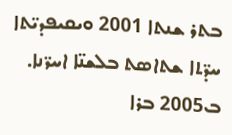ܒܬܪ ܫܢܬܐ 2001 ܘܝܩܝܦܕܝ̈ܬܐ ܚܕ̈ܬܐ ܫܬܐܣܬ ܒܠܫܢ̈ܐ ܐܚܪ̈ܢܐ. ܒ2005 ܒܪܐ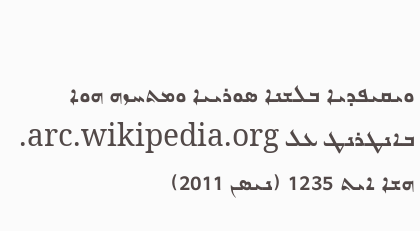ܘܝܩܝܦܕܝܐ ܒܠܫܢܐ ܣܘܪܝܝܐ ܘܡܬܚܙܗ ܗܘܐ ܒܐܢܛܪܢܛ ܥܠ arc.wikipedia.org.
ܗܫܐ ܐܝܬ 1235 (ܢܝܣܢ 2011)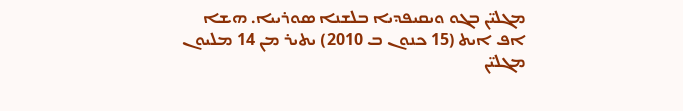ܡܓܠܝ̈ܢ ܒܓܘ ܘܝܩܝܦܕܝܐ ܒܠܫܢܐ ܣܘܪܝܝܐ. ܗܫܐ ܐܦ ܐܝܬ (15 ܟܢܘܢ ܒ 2010) ܝܬܝܪ ܡܢ 14 ܡܠܝܘܢ ܡܓܠܝ̈ܢ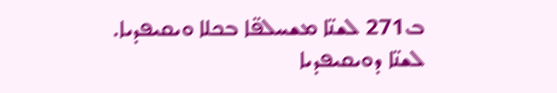ܒ271 ܠܫܢ̈ܐ ܡܫܚܠܦ̈ܐ ܒܟܠܐ ܘܝܩܝܦܕܝܐ.
ܠܫܢ̈ܐ ܕܘܝܩܝܦܕܝܐ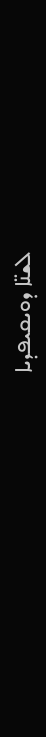ܠܫܢ̈ܐ ܕܘܝܩܝܦܕܝܐ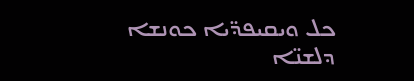ܟܠ ܘܝܩܝܦܕ̈ܝܐ ܟܘܢܫܐ ܕܠܫܢ̈ܐ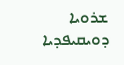ܫܪܘܝܐ ܕܘܝܩܝܦܕܝܐ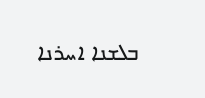ܒܠܫܢܐ ܐܚܪܢܐ